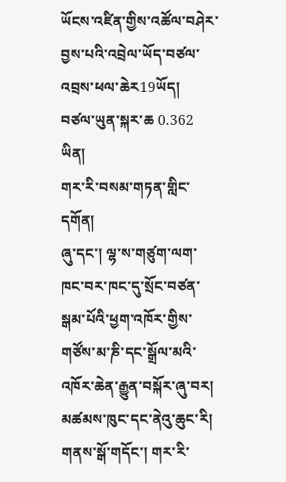ཡོངས་འཛིན་གྱིས་འཚོལ་བཤེར་བྱས་པའི་འབྲེལ་ཡོད་བཙལ་འབྲས་ཕལ་ཆེར19ཡོད།  བཙལ་ཡུན་སྐར་ཆ 0.362 ཡིན།
གར་རི་བསམ་གཏན་གླིང་དགོན།
ཞུ་དང་། ལྷ་ས་གཙུག་ལག་ཁང་བར་ཁང་དུ་སྲོང་བཙན་སྒམ་པོའི་ཕྱག་འཁོར་གྱིས་གཙོས་མ་ཎི་དང་སྒྲོལ་མའི་འཁོར་ཆེན་རྒྱུན་བསྐོར་ཞུ་བར། མཚམས་ཁུང་དང་ནེའུ་ཆུང་རི། གནས་སྒོ་གདོང་། གར་རི་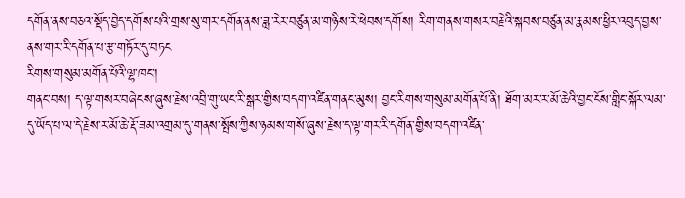དགོན་ནས་བཅའ་སྡོད་བྱེད་དགོས་པའི་གྲས་སུ་གར་དགོན་ནས་ཟླ་རེར་བཙུན་མ་གཉིས་རེ་ཕེབས་དགོས། རིག་གནས་གསར་བརྗེའི་སྐབས་བཙུན་མ་རྣམས་ཕྱིར་འབུད་བྱས་ནས་གར་རི་དགོན་པ་རྩ་གཏོར་དུ་བཏང
རིགས་གསུམ་མགོན་པོའི་ལྷ་ཁང་།
གནང་བས། ད་ལྟ་གསར་བཞེངས་ཞུས་རྗེས་འབྲི་གུ་ཡང་རི་སྒར་གྱིས་བདག་འཛིན་གནང་མུས། བྱང་རིགས་གསུམ་མགོན་པོ་ནི། ཐོག་མར་ར་མོ་ཆེའི་བྱང་ངོས་གླིང་སྐོར་ལམ་དུ་ཡོད་པ་ལ་དེ་རྗེས་ར་མོ་ཆེ་རྡོ་ཟམ་འགྲམ་དུ་གནས་སྤོས་ཀྱིས་ཉམས་གསོ་ཞུས་རྗེས་ད་ལྟ་གར་རི་དགོན་གྱིས་བདག་འཛིན་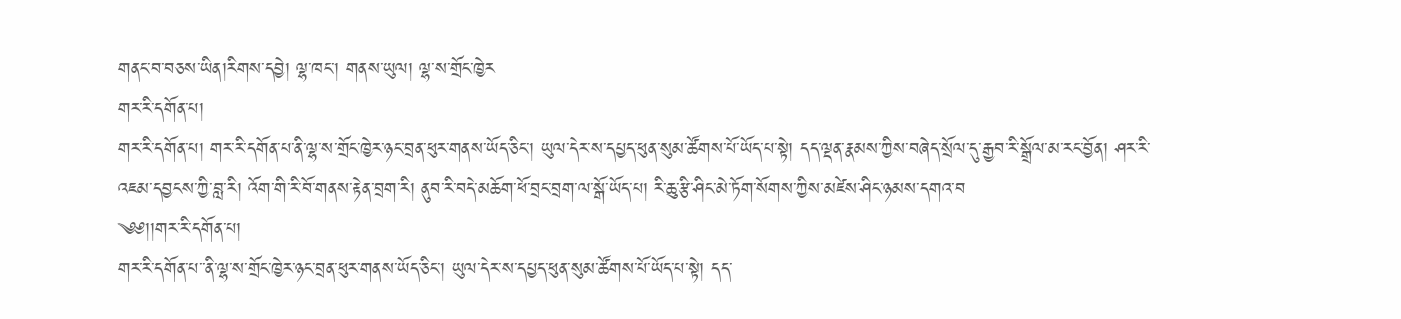གནང་བ་བཅས་ཡིན།རིགས་དབྱེ། ལྷ་ཁང་། གནས་ཡུལ། ལྷ་ས་གྲོང་ཁྱེར
གར་རི་དགོན་པ།
གར་རི་དགོན་པ། གར་རི་དགོན་པ་ནི་ལྷ་ས་གྲོང་ཁྱེར་ཉང་བྲན་ཕུར་གནས་ཡོད་ཅིང་། ཡུལ་དེར་ས་དཔྱད་ཕུན་སུམ་ཚོགས་པོ་ཡོད་པ་སྟེ། དད་ལྡན་རྣམས་ཀྱིས་བཞེད་སྲོལ་དུ་རྒྱབ་རི་སྒྲོལ་མ་རང་བྱོན། ཤར་རི་འཇམ་དབྱངས་ཀྱི་བླ་རི། འོག་གི་རི་བོ་གནས་རྟེན་བྲག་རི། ནུབ་རི་བདེ་མཆོག་ཕོ་བྲང་བྲག་ལ་སྒོ་ཡོད་པ། རི་ཆུ་རྩི་ཤིང་མེ་ཏོག་སོགས་ཀྱིས་མཛེས་ཤིང་ཉམས་དགའ་བ
༄༅།།གར་རི་དགོན་པ།
གར་རི་དགོན་པ་་ནི་ལྷ་ས་གྲོང་ཁྱེར་ཉང་བྲན་ཕུར་གནས་ཡོད་ཅིང་། ཡུལ་དེར་ས་དཔྱད་ཕུན་སུམ་ཚོགས་པོ་ཡོད་པ་སྟེ། དད་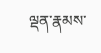ལྡན་རྣམས་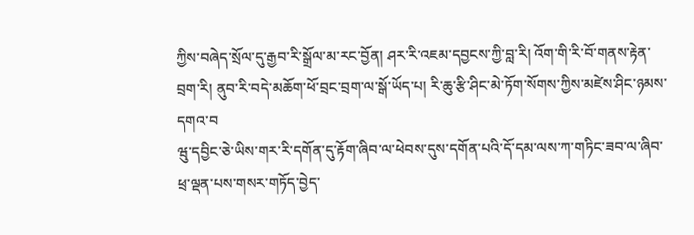ཀྱིས་བཞེད་སྲོལ་དུ་རྒྱབ་རི་སྒྲོལ་མ་རང་བྱོན། ཤར་རི་འཇམ་དབྱངས་ཀྱི་བླ་རི། འོག་གི་རི་བོ་གནས་རྟེན་བྲག་རི། ནུབ་རི་བདེ་མཆོག་ཕོ་བྲང་བྲག་ལ་སྒོ་ཡོད་པ། རི་ཆུ་རྩི་ཤིང་མེ་ཏོག་སོགས་ཀྱིས་མཛེས་ཤིང་ཉམས་དགའ་བ
ཝུ་དབྱིང་ཅེ་ཡིས་གར་རི་དགོན་དུ་རྟོག་ཞིབ་ལ་ཕེབས་དུས་དགོན་པའི་དོ་དམ་ལས་ཀ་གཏིང་ཟབ་ལ་ཞིབ་ཕྲ་ལྡན་པས་གསར་གཏོད་བྱེད་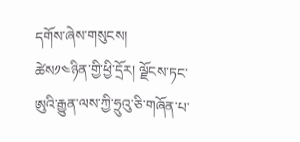དགོས་ཞེས་གསུངས།
ཚེས༡༤ཉིན་གྱི་ཕྱི་དྲོར། ལྗོངས་ཏང་ཨུའི་རྒྱུན་ལས་ཀྱི་ཧྲུའུ་ཅི་གཞོན་པ་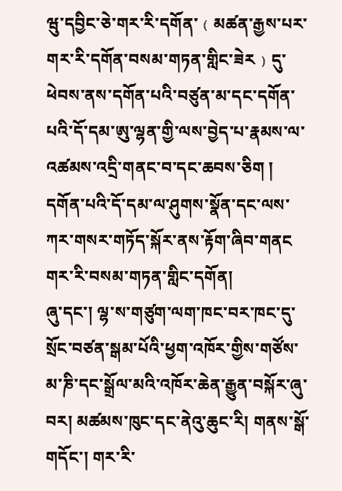ཝུ་དབྱིང་ཅེ་གར་རི་དགོན་﹙མཚན་རྒྱས་པར་གར་རི་དགོན་བསམ་གཏན་གླིང་ཟེར﹚དུ་ཕེབས་ནས་དགོན་པའི་བཙུན་མ་དང་དགོན་པའི་དོ་དམ་ཨུ་ལྷན་གྱི་ལས་བྱེད་པ་རྣམས་ལ་འཚམས་འདྲི་གནང་བ་དང་ཆབས་ཅིག ། དགོན་པའི་དོ་དམ་ལ་ཤུགས་སྣོན་དང་ལས་ཀར་གསར་གཏོད་སྐོར་ནས་རྟོག་ཞིབ་གནང
གར་རི་བསམ་གཏན་གླིང་དགོན།
ཞུ་དང་། ལྷ་ས་གཙུག་ལག་ཁང་བར་ཁང་དུ་སྲོང་བཙན་སྒམ་པོའི་ཕྱག་འཁོར་གྱིས་གཙོས་མ་ཎི་དང་སྒྲོལ་མའི་འཁོར་ཆེན་རྒྱུན་བསྐོར་ཞུ་བར། མཚམས་ཁུང་དང་ནེའུ་ཆུང་རི། གནས་སྒོ་གདོང་། གར་རི་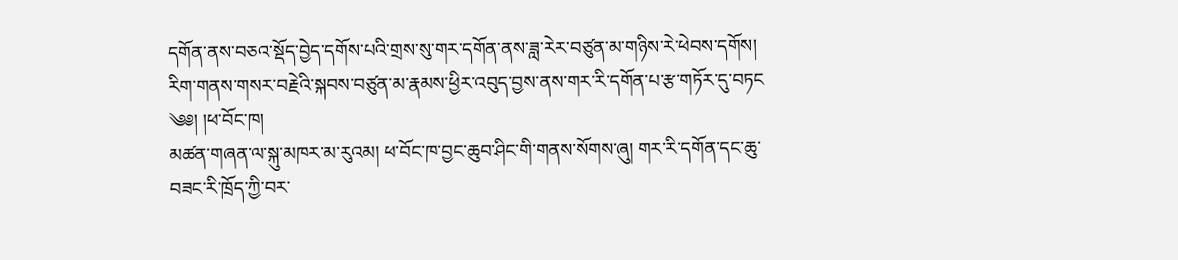དགོན་ནས་བཅའ་སྡོད་བྱེད་དགོས་པའི་གྲས་སུ་གར་དགོན་ནས་ཟླ་རེར་བཙུན་མ་གཉིས་རེ་ཕེབས་དགོས། རིག་གནས་གསར་བརྗེའི་སྐབས་བཙུན་མ་རྣམས་ཕྱིར་འབུད་བྱས་ནས་གར་རི་དགོན་པ་རྩ་གཏོར་དུ་བཏང
༄༅། །ཕ་བོང་ཁ།
མཚན་གཞན་ལ་སྐུ་མཁར་མ་རུའམ། ཕ་བོང་ཁ་བྱང་ཆུབ་ཤིང་གི་གནས་སོགས་ཞུ། གར་རི་དགོན་དང་ཆུ་བཟང་རི་ཁྲོད་ཀྱི་བར་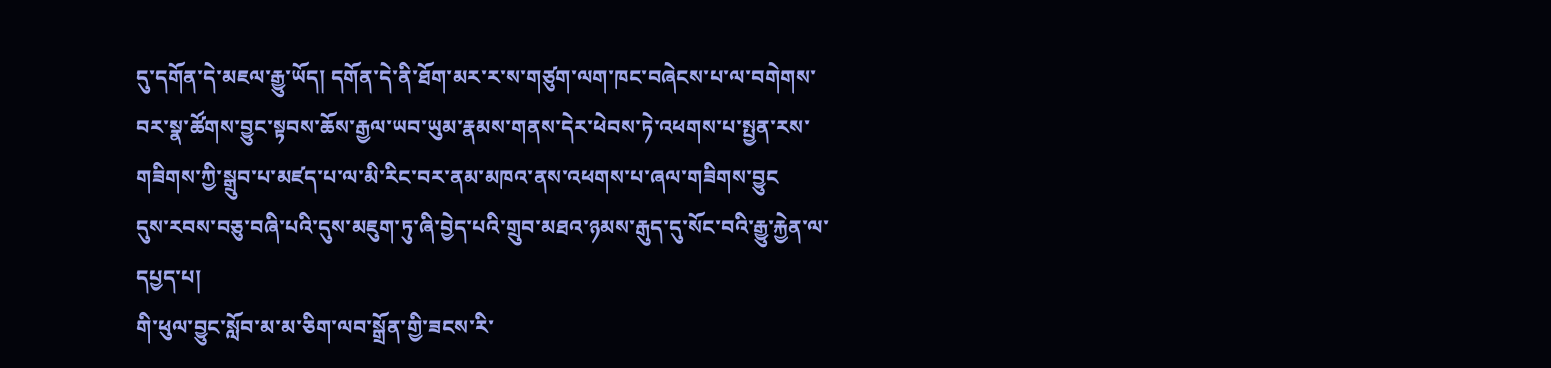དུ་དགོན་དེ་མཇལ་རྒྱུ་ཡོད། དགོན་དེ་ནི་ཐོག་མར་ར་ས་གཙུག་ལག་ཁང་བཞེངས་པ་ལ་བགེགས་བར་སྣ་ཚོགས་བྱུང་སྟབས་ཆོས་རྒྱལ་ཡབ་ཡུམ་རྣམས་གནས་དེར་ཕེབས་ཏེ་འཕགས་པ་སྤྱན་རས་གཟིགས་ཀྱི་སྒྲུབ་པ་མཛད་པ་ལ་མི་རིང་བར་ནམ་མཁའ་ནས་འཕགས་པ་ཞལ་གཟིགས་བྱུང
དུས་རབས་བཅུ་བཞི་པའི་དུས་མཇུག་ཏུ་ཞི་བྱེད་པའི་གྲུབ་མཐའ་ཉམས་རྒུད་དུ་སོང་བའི་རྒྱུ་རྐྱེན་ལ་དཔྱད་པ།
གི་ཕུལ་བྱུང་སློབ་མ་མ་ཅིག་ལབ་སྒྲོན་གྱི་ཟངས་རི་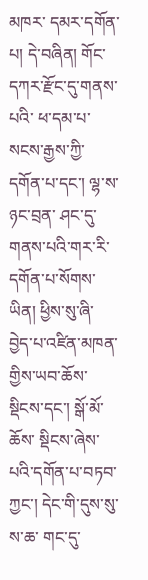མཁར་ དམར་དགོན་པ། དེ་བཞིན། གོང་དཀར་རྫོང་དུ་གནས་པའི་ ཕ་དམ་པ་སངས་རྒྱས་ཀྱི་དགོན་པ་དང་། ལྷ་ས་ཉང་བྲན་ ཤང་དུ་གནས་པའི་གར་རི་དགོན་པ་སོགས་ཡིན། ཕྱིས་སུ་ཞི་ བྱེད་པ་འཛིན་མཁན་གྱིས་ཡབ་ཆོས་སྡིངས་དང་། སྒོ་མོ་ཆོས་ སྡིངས་ཞེས་པའི་དགོན་པ་བཏབ་ཀྱང་། དེང་གི་དུས་སུ་ས་ཆ་ གང་དུ་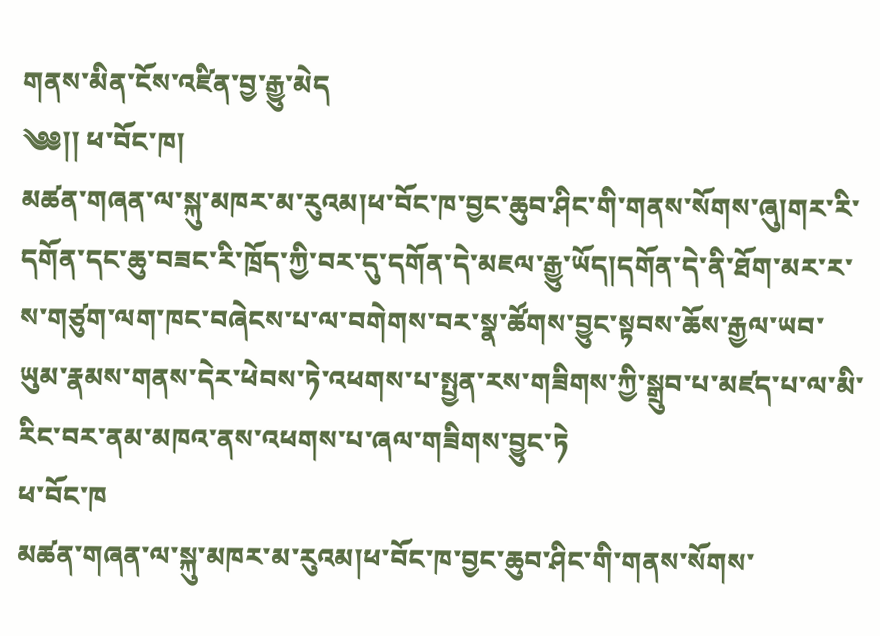གནས་མིན་ངོས་འཛིན་བྱ་རྒྱུ་མེད
༄༅།། ཕ་བོང་ཁ།
མཚན་གཞན་ལ་སྐུ་མཁར་མ་རུའམ།ཕ་བོང་ཁ་བྱང་ཆུབ་ཤིང་གི་གནས་སོགས་ཞུ།གར་རི་དགོན་དང་ཆུ་བཟང་རི་ཁྲོད་ཀྱི་བར་དུ་དགོན་དེ་མཇལ་རྒྱུ་ཡོད།དགོན་དེ་ནི་ཐོག་མར་ར་ས་གཙུག་ལག་ཁང་བཞེངས་པ་ལ་བགེགས་བར་སྣ་ཚོགས་བྱུང་སྟབས་ཆོས་རྒྱལ་ཡབ་ཡུམ་རྣམས་གནས་དེར་ཕེབས་ཏེ་འཕགས་པ་སྤྱན་རས་གཟིགས་ཀྱི་སྒྲུབ་པ་མཛད་པ་ལ་མི་རིང་བར་ནམ་མཁའ་ནས་འཕགས་པ་ཞལ་གཟིགས་བྱུང་ཏེ
ཕ་བོང་ཁ
མཚན་གཞན་ལ་སྐུ་མཁར་མ་རུའམ།ཕ་བོང་ཁ་བྱང་ཆུབ་ཤིང་གི་གནས་སོགས་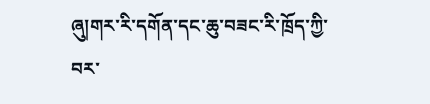ཞུ།གར་རི་དགོན་དང་ཆུ་བཟང་རི་ཁྲོད་ཀྱི་བར་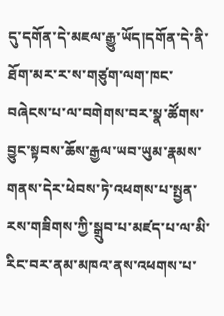དུ་དགོན་དེ་མཇལ་རྒྱུ་ཡོད།དགོན་དེ་ནི་ཐོག་མར་ར་ས་གཙུག་ལག་ཁང་བཞེངས་པ་ལ་བགེགས་བར་སྣ་ཚོགས་བྱུང་སྟབས་ཆོས་རྒྱལ་ཡབ་ཡུམ་རྣམས་གནས་དེར་ཕེབས་ཏེ་འཕགས་པ་སྤྱན་རས་གཟིགས་ཀྱི་སྒྲུབ་པ་མཛད་པ་ལ་མི་རིང་བར་ནམ་མཁའ་ནས་འཕགས་པ་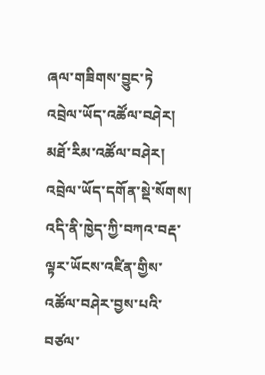ཞལ་གཟིགས་བྱུང་ཏེ
འབྲེལ་ཡོད་འཚོལ་བཤེར།
མཐོ་རིམ་འཚོལ་བཤེར།
འབྲེལ་ཡོད་དགོན་སྡེ་སོགས།
འདི་ནི་ཁྱེད་ཀྱི་བཀའ་བརྡ་ལྟར་ཡོངས་འཛིན་གྱིས་འཚོལ་བཤེར་བྱས་པའི་བཙལ་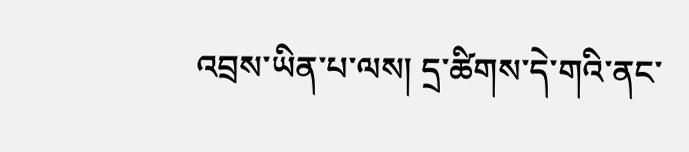འབྲས་ཡིན་པ་ལས། དྲ་ཚིགས་དེ་གའི་ནང་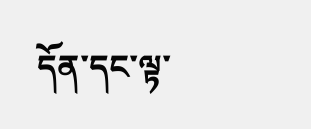དོན་དང་ལྟ་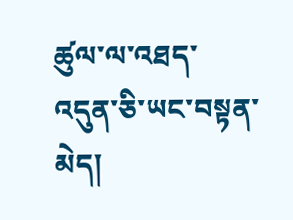ཚུལ་ལ་འཐད་འདུན་ཅི་ཡང་བསྟན་མེད།